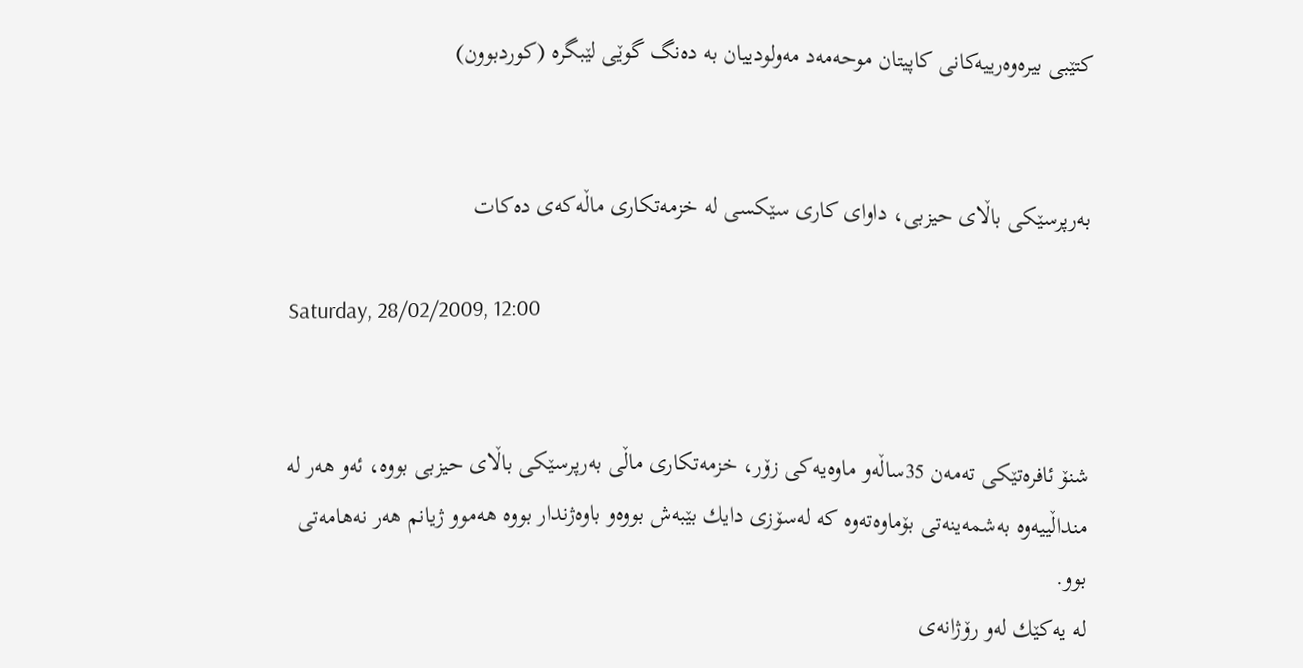کتێبی بیرەوەرییەکانی کاپیتان موحەمەد مەولودییان بە دەنگ گوێی لێبگرە (کوردبوون)


به‌رپرسێكی‌ باڵای‌ حیزبی‌، داوای كاری‌ سێكسی‌ له‌ خزمه‌تكاری‌ ماڵه‌كه‌ی‌ ده‌كات

Saturday, 28/02/2009, 12:00


شنۆ ئافره‌تێكی‌ ته‌مه‌ن 35ساڵه‌‌و ماوه‌یه‌كی‌ زۆر، خزمه‌تكاری‌ ماڵی‌ به‌رپرسێكی‌ باڵای‌ حیزبی‌ بووه‌، ئه‌و هه‌ر له‌ منداڵییه‌وه‌ به‌شمه‌ینه‌تی‌ بۆماوه‌ته‌وه‌ كه‌ له‌سۆزی‌ دایك بێبه‌ش بووه‌‌و باوه‌ژندار بووه‌ هه‌موو ژیانم هه‌ر نه‌هامه‌تی‌ بوو.
له‌ یه‌كێك له‌و رۆژانه‌ی‌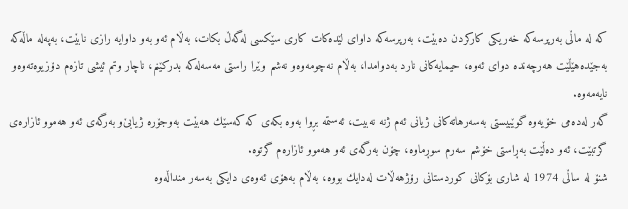كه‌ له‌ ماڵی‌ به‌رپرسه‌كه‌ خه‌ریكی‌ كاركردن ده‌بێت، به‌رپرسه‌كه‌ داوای‌ لێده‌كات كاری‌ سێكسی‌ له‌گه‌ڵ بكات، به‌ڵام ئه‌و به‌و داوایه‌ رازی‌ نابێت، به‌په‌له‌ ماڵه‌كه‌ به‌جێده‌هێڵێت هه‌رچه‌نده‌ دوای‌ ئه‌وه‌، حیمایه‌كانی‌ نارد به‌دوامدا، به‌ڵام نه‌چومه‌وه‌‌و نه‌شم وێرا راستی‌ مه‌سه‌له‌كه‌ بدركێنم، ناچار وتم ئیشی‌ تازه‌م دۆزیوه‌ته‌وه‌‌و نایه‌مه‌وه‌.
گه‌ر له‌ده‌می‌ خۆیه‌وه‌ گوێبیستی‌ به‌سه‌رهاته‌كانی‌ ژیانی‌ ئه‌م ژنه‌ نه‌بیت، ئه‌ستمه‌ بڕوا به‌وه‌ بكه‌ی‌ كه‌ كه‌سێك هه‌بێت به‌وجۆره‌ ژیابێ‌و به‌رگه‌ی‌ ئه‌و هه‌موو ئازاره‌ی‌ گرتبێت، ئه‌و ده‌ڵێت به‌ڕاستی‌ خۆشم سه‌رم سوڕماوه‌، چۆن به‌رگه‌ی‌ ئه‌و هه‌موو ئازاره‌م گرتوه‌.
شنۆ له‌ ساڵی‌ 1974 له‌ شاری‌ بۆكانی‌ كوردستانی‌ رۆژهه‌ڵات له‌دایك بووه‌، به‌ڵام به‌هۆی‌ ئه‌وه‌ی‌ دایكی‌ به‌سه‌ر منداڵه‌وه‌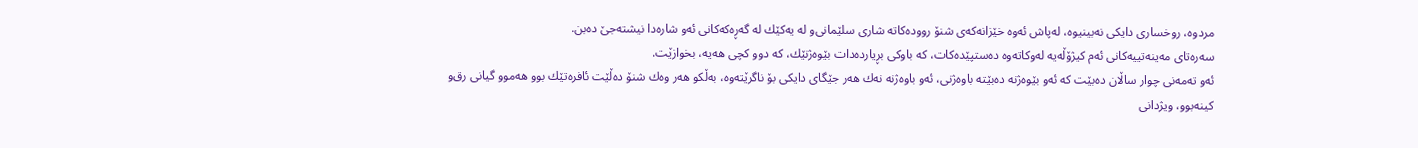مردوه‌، روخساری‌ دایكی‌ نه‌بینیوه‌، له‌پاش ئه‌وه‌ خێزانه‌كه‌ی‌ شنۆ رووده‌كاته‌ شاری‌ سلێمانی‌‌و له‌ یه‌كێك له‌ گه‌ڕه‌كه‌كانی‌ ئه‌‌و شاره‌دا نیشته‌جێ‌ ده‌بن.
سه‌ره‌تای‌ مه‌ینه‌تییه‌كانی‌ ئه‌م كیژۆڵه‌یه‌ له‌وكاته‌وه‌ ده‌ستپێده‌كات، كه‌ باوكی‌ بڕیارده‌دات بێوه‌ژنێك، كه‌ دوو كچی‌ هه‌یه‌، بخوازێت.
ئه‌و ته‌مه‌نی‌ چوار ساڵان ده‌بێت كه‌ ئه‌و بێوه‌ژنه‌ ده‌بێته‌ باوه‌ژنی‌، ئه‌‌و باوه‌ژنه‌ نه‌ك هه‌ر جێگای‌ دایكی‌ بۆ ناگرێته‌وه‌، به‌ڵكو هه‌ر وه‌ك شنۆ ده‌ڵێت ئافره‌تێك بوو هه‌موو گیانی‌ رق‌و كینه‌بوو، ویژدانی‌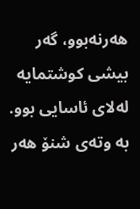هه‌رنه‌بوو، گه‌ر بیشی‌ كوشتمایه‌ له‌لای‌ ئاسایی‌ بوو.
به‌ وته‌ی‌ شنۆ هه‌ر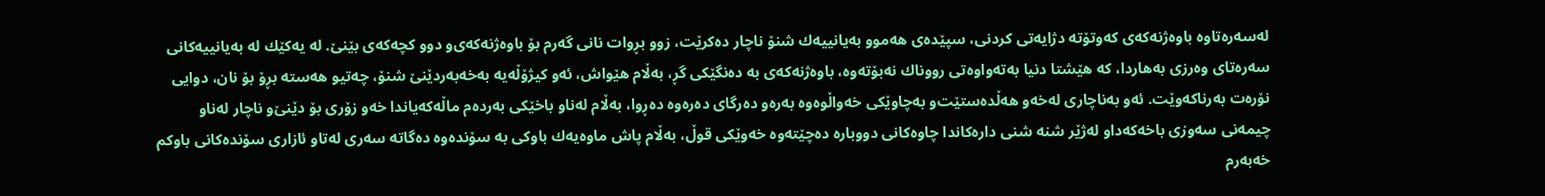له‌سه‌ره‌تاوه‌ باوه‌ژنه‌كه‌ی‌ كه‌وتۆته‌ دژایه‌تی‌ كردنی‌، سپێده‌ی‌ هه‌موو به‌یانییه‌ك شنۆ ناچار ده‌كرێت، زوو بڕوات نانی‌ گه‌رم بۆ باوه‌ژنه‌كه‌ی‌‌و دوو كچه‌كه‌ی‌ بێنێ‌. له‌ یه‌كێك له‌ به‌یانییه‌كانی‌ سه‌ره‌تای‌ وه‌رزی‌ به‌هاردا، كه‌ هێشتا دنیا به‌ته‌واوه‌تی‌ رووناك نه‌بۆته‌وه‌، باوه‌ژنه‌كه‌ی‌ به‌ ده‌نگێكی‌ گڕ، به‌ڵام هێواش، ئه‌و كیژۆڵه‌یه‌ به‌خه‌به‌ردێنێ‌ شنۆ، چه‌تیو هه‌سته‌ بڕۆ بۆ نان، دوایی‌ نۆره‌ت به‌رناكه‌وێت. ئه‌و به‌ناچاری‌ له‌خه‌و هه‌ڵده‌ستێت‌و به‌چاوێكی‌ خه‌واڵوه‌وه‌ به‌ره‌و ده‌رگای‌ ده‌ره‌وه‌ ده‌ڕوا، به‌ڵام له‌ناو باخێكی‌ به‌رده‌م ماڵه‌كه‌یاندا خه‌و زۆری‌ بۆ دێنێ‌‌و ناچار له‌ناو چیمه‌نی‌ سه‌وزی‌ باخه‌كه‌دا‌و له‌ژێر شنه‌ شنی‌ داره‌كاندا چاوه‌كانی‌ دووباره‌ ده‌چێته‌وه‌ خه‌وێكی‌ قوڵ، به‌ڵام پاش ماوه‌یه‌ك باوكی‌ به‌ سۆنده‌وه‌ ده‌گاته‌ سه‌ری‌ له‌تاو ئازاری‌ سۆنده‌كانی‌ باوكم خه‌به‌رم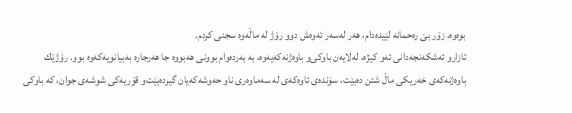بوه‌وه‌، زۆر بێ‌ ره‌حمانه‌ لێیده‌دام، هه‌ر له‌سه‌ر ئه‌وه‌ش دوو رۆژ له‌ ماڵه‌وه‌ سجنی‌ كردم.
ئازار‌و ئه‌شكه‌نجه‌دانی‌ ئه‌و كیژه‌، له‌لایه‌ن باوكی‌‌و باوه‌ژنه‌كه‌یه‌وه‌، به‌ به‌رده‌وام بوونی‌ هه‌بووه‌ جا هه‌رجاره‌ به‌بیانویه‌كه‌وه‌ بوو. رۆژێك باوه‌ژنه‌كه‌ی‌ خه‌ریكی‌ ماڵ شتن ده‌بێت، سۆنده‌ی‌ ئاوه‌كه‌ی‌ له‌ سه‌ماوه‌ری‌ ناو حه‌وشه‌كه‌یان گیرده‌بێت‌و قۆریه‌كی‌ شوشه‌ی‌ جوان، كه‌ باوكی‌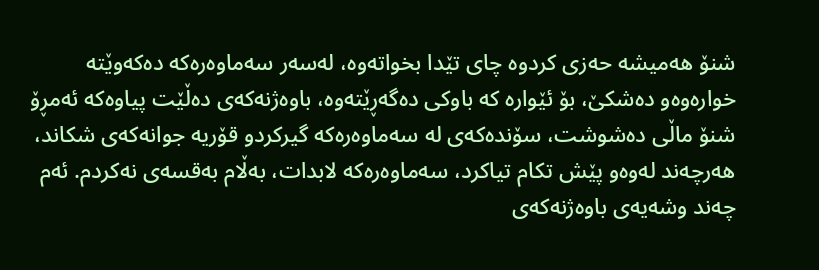شنۆ هه‌میشه‌ حه‌زی‌ كردوه‌ چای‌ تێدا بخواته‌وه‌، له‌سه‌ر سه‌ماوه‌ره‌كه‌ ده‌كه‌وێته‌ خواره‌وه‌و ده‌شكێ‌، بۆ ئێواره‌ كه‌ باوكی‌ ده‌گه‌ڕێته‌وه‌، باوه‌ژنه‌كه‌ی‌ ده‌ڵێت پیاوه‌كه‌ ئه‌مڕۆ شنۆ ماڵی‌ ده‌شوشت، سۆنده‌كه‌ی‌ له‌ سه‌ماوه‌ره‌كه‌ گیركرد‌و قۆریه‌ جوانه‌كه‌ی‌ شكاند، هه‌رچه‌ند له‌وه‌‌و پێش تكام تیاكرد، سه‌ماوه‌ره‌كه‌ لابدات، به‌ڵام به‌قسه‌ی‌ نه‌كردم. ئه‌م چه‌ند وشه‌یه‌ی‌ باوه‌ژنه‌كه‌ی‌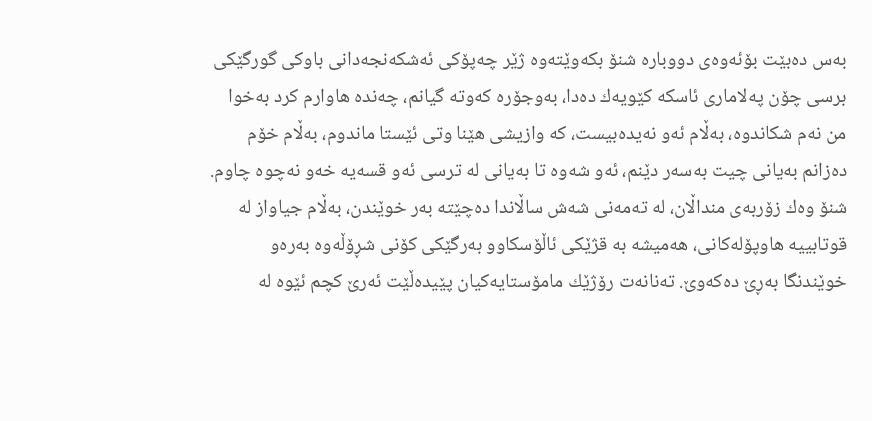به‌س ده‌بێت بۆئه‌وه‌ی‌ دووباره‌ شنۆ بكه‌وێته‌وه‌ ژێر چه‌پۆكی‌ ئه‌شكه‌نجه‌دانی‌ باوكی‌ گورگێكی‌ برسی‌ چۆن په‌لاماری‌ ئاسكه‌ كێویه‌ك ده‌دا، به‌وجۆره‌ كه‌وته‌ گیانم، چه‌نده‌ هاوارم كرد به‌خوا من نه‌م شكاندوه‌، به‌ڵام ئه‌و نه‌یده‌بیست، كه‌ وازیشی‌ هێنا وتی‌ ئێستا ماندوم، به‌ڵام خۆم ده‌زانم به‌یانی‌ چیت به‌سه‌ر دێنم، ئه‌و شه‌وه‌ تا به‌یانی‌ له‌ ترسی‌ ئه‌و قسه‌یه‌ خه‌و نه‌چوه‌ چاوم.
شنۆ وه‌ك زۆربه‌ی‌ منداڵان، له‌ ته‌مه‌نی‌ شه‌ش ساڵاندا ده‌چێته‌ به‌ر خوێندن، به‌ڵام جیاواز له‌ قوتابییه‌ هاوپۆله‌كانی‌، هه‌میشه‌ به‌ قژێكی‌ ئاڵۆسكا‌و‌و به‌رگێكی‌ كۆنی‌ شڕۆڵه‌وه‌ به‌ره‌و خوێندنگا به‌ڕێ‌ ده‌كه‌وێ‌. ته‌نانه‌ت رۆژێك مامۆستایه‌كیان پێیده‌ڵێت ئه‌رێ‌ كچم ئێوه‌ له‌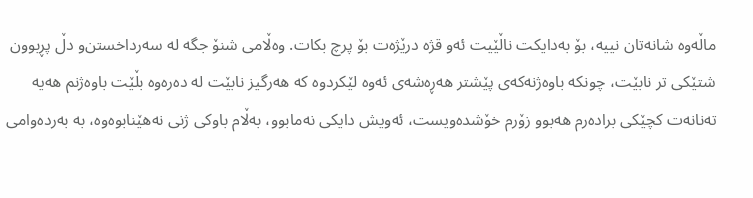ماڵه‌وه‌ شانه‌تان نییه‌، بۆ به‌دایكت ناڵێیت ئه‌و قژه‌ درێژه‌ت بۆ پرچ بكات. وه‌ڵامی‌ شنۆ جگه‌ له‌ سه‌رداخستن‌و دڵ پڕبوون شتێكی‌ تر نابێت، چونكه‌ باوه‌ژنه‌كه‌ی‌ پێشتر هه‌ڕه‌شه‌ی‌ ئه‌وه‌ لێكردوه‌ كه‌ هه‌رگیز نابێت له‌ ده‌ره‌وه‌ بڵێت باوه‌ژنم هه‌یه‌ ته‌نانه‌ت كچێكی‌ براده‌رم هه‌بوو زۆرم خۆشده‌ویست، ئه‌ویش دایكی‌ نه‌مابوو، به‌ڵام باوكی‌ ژنی‌ نه‌هێنابوه‌وه‌، به‌ به‌رده‌وامی‌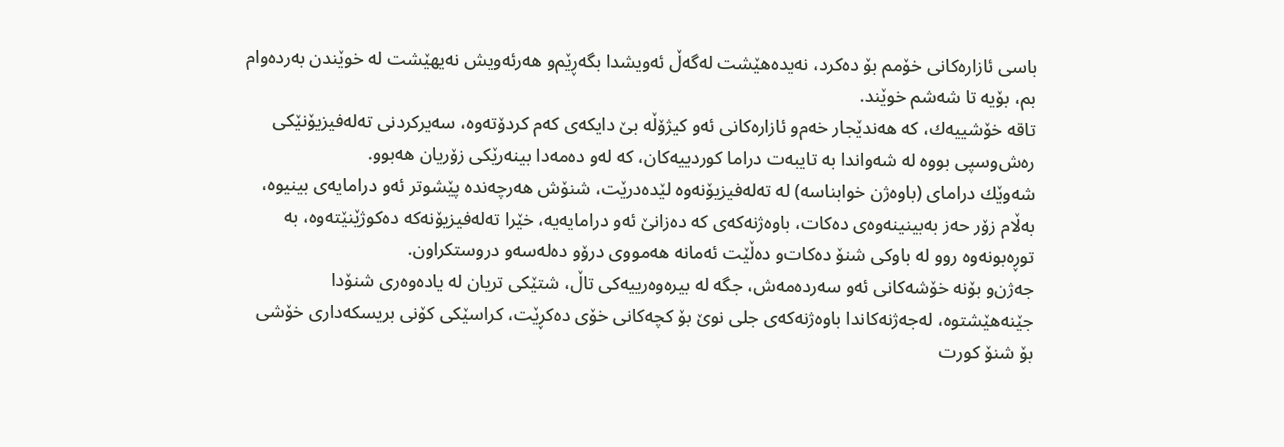باسی‌ ئازاره‌كانی‌ خۆمم بۆ ده‌كرد، نه‌یده‌هێشت له‌گه‌ڵ ئه‌ویشدا بگه‌ڕێم‌و هه‌رئه‌ویش نه‌یهێشت له‌ خوێندن به‌رده‌وام بم، بۆیه‌ تا شه‌شم خوێند.
تاقه‌ خۆشییه‌ك، كه‌ هه‌ندێجار خه‌م‌و ئازاره‌كانی‌ ئه‌‌و كیژۆڵه‌ بێ‌ دایكه‌ی‌ كه‌م كردۆته‌وه‌، سه‌یركردنی‌ ته‌له‌فیزیۆنێكی‌ ره‌ش‌وسپی‌ بووه‌ له‌ شه‌واندا به‌ تایبه‌ت دراما كوردییه‌كان، كه‌ له‌و ده‌مه‌دا بینه‌رێكی‌ زۆریان هه‌بوو.
شه‌وێك درامای‌ (باوه‌ژن خوابناسه‌) له‌ ته‌له‌فیزیۆنه‌وه‌ لێده‌درێت، شنۆش هه‌رچه‌نده‌ پێشوتر ئه‌و درامایه‌ی‌ بینیوه‌، به‌ڵام زۆر حه‌ز به‌بینینه‌وه‌ی‌ ده‌كات، باوه‌ژنه‌كه‌ی‌ كه‌ ده‌زانێ‌ ئه‌و درامایه‌یه‌، خێرا ته‌له‌فیزیۆنه‌كه‌ ده‌كوژێنێته‌وه‌، به‌ توڕه‌بونه‌وه‌ روو له‌ باوكی‌ شنۆ ده‌كات‌و ده‌ڵێت ئه‌مانه‌ هه‌مووی‌ درۆ‌و ده‌له‌سه‌‌و دروستكراون.
جه‌ژن‌و بۆنه‌ خۆشه‌كانی‌ ئه‌و سه‌رده‌مه‌ش، جگه‌ له‌ بیره‌وه‌رییه‌كی‌ تاڵ، شتێكی‌ تریان له‌ یاده‌وه‌ری‌ شنۆدا جێنه‌هێشتوه‌، له‌جه‌ژنه‌كاندا باوه‌ژنه‌كه‌ی‌ جلی‌ نوێ‌ بۆ كچه‌كانی‌ خۆی‌ ده‌كڕێت، كراسێكی‌ كۆنی‌ بریسكه‌داری‌ خۆشی‌ بۆ شنۆ كورت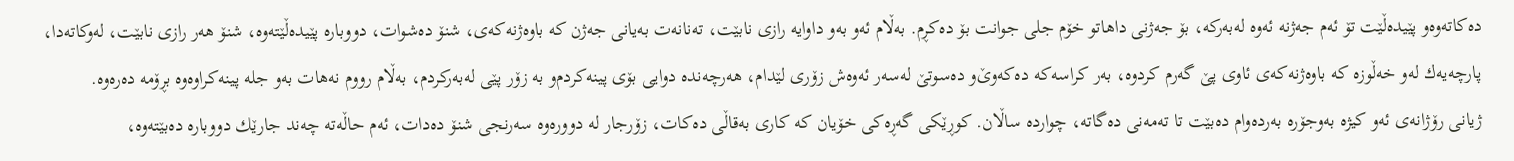ده‌كاته‌وه‌‌و پێیده‌ڵێت تۆ ئه‌م جه‌ژنه‌ ئه‌وه‌ له‌به‌ركه‌، بۆ جه‌ژنی‌ داهاتو خۆم جلی‌ جوانت بۆ ده‌كڕم. به‌ڵام ئه‌و به‌و داوایه‌ رازی‌ نابێت، ته‌نانه‌ت به‌یانی‌ جه‌ژن كه‌ باوه‌ژنه‌كه‌ی‌، شنۆ ده‌شوات، دووباره‌ پێیده‌ڵێته‌وه‌، شنۆ هه‌ر رازی‌ نابێت، له‌‌وكاته‌دا، پارچه‌یه‌ك له‌و خه‌ڵوزه‌ كه‌ باوه‌ژنه‌كه‌ی‌ ئاوی‌ پێ گه‌رم كردوه‌، به‌ر كراسه‌كه‌ ده‌كه‌وێ‌و ده‌سوتێ‌ له‌سه‌ر ئه‌وه‌ش زۆری‌ لێدام، هه‌رچه‌نده‌ دوایی‌ بۆی‌ پینه‌كردم‌و به‌ زۆر پێی‌ له‌به‌ركردم، به‌ڵام رووم نه‌هات به‌و جله‌ پینه‌كراوه‌وه‌ بڕۆمه‌ ده‌ره‌وه‌.
ژیانی‌ رۆژانه‌ی‌ ئه‌و كیژه‌ به‌وجۆره‌ به‌رده‌وام ده‌بێت تا ته‌مه‌نی‌ ده‌گاته‌، چوارده‌ ساڵان. كوڕێكی‌ گه‌ڕه‌كی‌ خۆیان كه‌ كاری‌ به‌قاڵی‌ ده‌كات، زۆرجار له‌ دووره‌وه‌ سه‌رنجی‌ شنۆ ده‌دات، ئه‌م حاڵه‌ته‌ چه‌ند جارێك دووباره‌ ده‌بێته‌وه‌،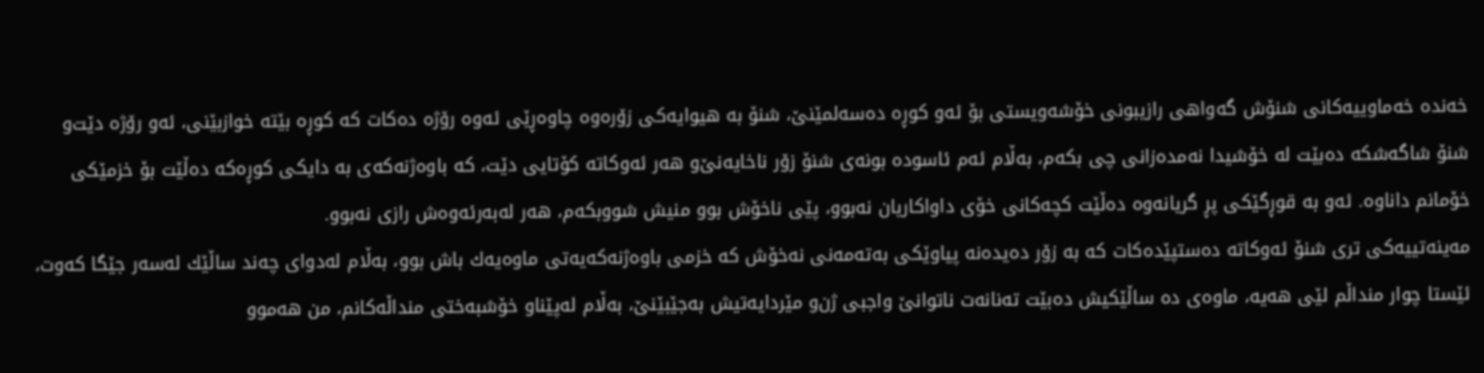خه‌نده‌ خه‌ماوییه‌كانی‌ شنۆش گه‌واهی‌ رازیبونی‌ خۆشه‌ویستی‌ بۆ ئه‌و كوڕه‌ ده‌سه‌لمێنێ‌، شنۆ به‌ هیوایه‌كی‌ زۆره‌وه‌ چاوه‌ڕێی‌ ئه‌وه‌ رۆژه‌ ده‌كات كه‌ كوڕه‌ بێته‌ خوازبێنی‌، ئه‌و رۆژه‌ دێت‌و شنۆ شاگه‌شكه‌ ده‌بێت له‌ خۆشیدا نه‌مده‌زانی‌ چی‌ بكه‌م، به‌ڵام ئه‌م ئاسوده‌ بونه‌ی‌ شنۆ زۆر ناخایه‌نێ‌‌و هه‌ر ئه‌وكاته‌ كۆتایی‌ دێت، كه‌ باوه‌ژنه‌كه‌ی‌ به‌ دایكی‌ كوڕه‌كه‌ ده‌ڵێت بۆ خزمێكی‌ خۆمانم داناوه‌. ئه‌و به‌ قوڕگێكی‌ پڕ گریانه‌وه‌ ده‌ڵێت كچه‌كانی‌ خۆی‌ داواكاریان نه‌بوو، پێی‌ ناخۆش بوو منیش شووبكه‌م، هه‌ر له‌به‌رئه‌وه‌ش رازی‌ نه‌بوو.
مه‌ینه‌تییه‌كی‌ تری‌ شنۆ ئه‌وكاته‌ ده‌ستپێده‌كات كه‌ به‌ زۆر ده‌یده‌نه‌ پیاوێكی‌ به‌ته‌مه‌نی‌ نه‌خۆش كه‌ خزمی‌ باوه‌ژنه‌كه‌یه‌تی‌ ماوه‌یه‌ك باش بوو، به‌ڵام له‌دوای‌ چه‌ند ساڵێك له‌سه‌ر جێگا كه‌وت، ئێستا چوار منداڵم لێی‌ هه‌یه‌، ماوه‌ی‌ ده‌ ساڵێكیش ده‌بێت ته‌نانه‌ت ناتوانێ‌ واجبی‌ ژن‌و مێردایه‌تیش به‌جێبێنێ‌، به‌ڵام له‌پێناو خۆشبه‌ختی‌ منداڵه‌كانم، من هه‌موو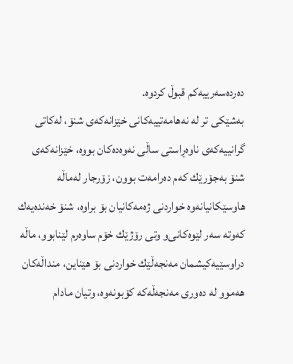ده‌رده‌سه‌رییه‌كم قبوڵ كردوه‌.
به‌شێكی‌ تر له‌ نه‌هامه‌تییه‌كانی‌ خێزانه‌كه‌ی‌ شنۆ، له‌كاتی‌ گرانییه‌كه‌ی ناوه‌ڕاستی‌ ساڵی‌ نه‌وه‌ده‌كان بووه‌، خێزانه‌كه‌ی‌ شنۆ به‌جۆرێك كه‌م ده‌رامه‌ت بوون، زۆرجار له‌ماڵه‌ هاوسێكانیانه‌وه‌ خواردنی‌ ژه‌مه‌كانیان بۆ براوه‌، شنۆ خه‌نده‌یه‌ك كه‌وته‌ سه‌ر لێوه‌كانی‌‌و وتی‌ رۆژێك خۆم ساوه‌رم لێنابوو، ماڵه‌ دراوسێیه‌كیشمان مه‌نجه‌ڵێك خواردنی‌ بۆ هێناین، منداڵه‌كان هه‌موو له‌ ده‌وری‌ مه‌نجه‌ڵه‌كه‌ كۆبونه‌وه‌، وتیان مادام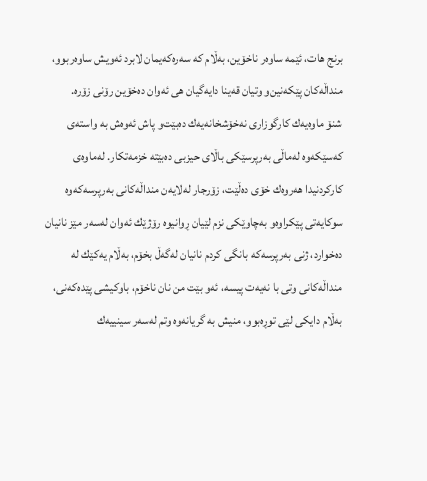برنج هات، ئێمه‌ ساوه‌ر ناخۆین، به‌ڵام كه‌ سه‌ره‌كه‌یمان لابرد ئه‌ویش ساوه‌ربوو، منداڵه‌كان پێكه‌نین‌و وتیان قه‌ینا دایه‌گیان هی‌ ئه‌وان ده‌خۆین رۆنی‌ زۆره‌.
شنۆ ماوه‌یه‌ك كارگوزاری‌ نه‌خۆشخانه‌یه‌ك ده‌بێت‌و پاش ئه‌وه‌ش به‌ واسته‌ی‌ كه‌سێكه‌وه‌ له‌ماڵی‌ به‌رپرسێكی‌ باڵای‌ حیزبی‌ ده‌بێته‌ خزمه‌تكار. له‌ماوه‌ی‌ كاركردنیدا هه‌روه‌ك خۆی‌ ده‌ڵێت، زۆرجار له‌لایه‌ن منداڵه‌كانی‌ به‌رپرسه‌كه‌وه‌ سوكایه‌تی‌ پێكراوه‌‌و به‌چاوێكی‌ نزم لێیان ڕوانیوه‌ رۆژێك ئه‌وان له‌سه‌ر مێز نانیان ده‌خوارد، ژنی‌ به‌رپرسه‌كه‌ بانگی‌ كردم نانیان له‌گه‌ڵ بخۆم، به‌ڵام یه‌كێك له‌ منداڵه‌كانی‌ وتی‌ با نه‌یه‌ت پیسه‌، ئه‌و بێت من نان ناخۆم، باوكیشی‌ پێده‌كه‌نی‌، به‌ڵام دایكی‌ لێی‌ توڕه‌بوو، منیش به‌ گریانه‌وه‌ وتم له‌سه‌ر سینییه‌ك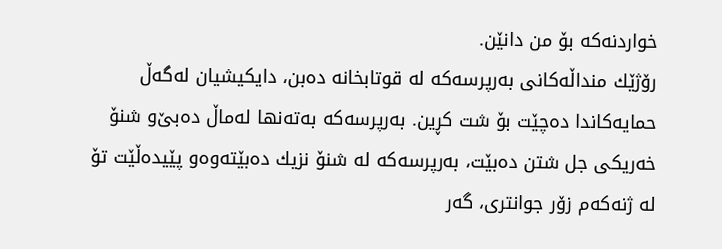خواردنه‌كه‌ بۆ من دانێن.
رۆژێك منداڵه‌كانی‌ به‌رپرسه‌كه‌ له‌ قوتابخانه‌ ده‌بن، دایكیشیان له‌گه‌ڵ حمایه‌كاندا ده‌چێت بۆ شت كڕین. به‌رپرسه‌كه‌ به‌ته‌نها له‌ماڵ ده‌بێ‌‌و شنۆ خه‌ریكی‌ جل شتن ده‌بێت، به‌رپرسه‌كه‌ له‌ شنۆ نزیك ده‌بێته‌وه‌‌و پێیده‌ڵێت تۆ له‌ ژنه‌كه‌م زۆر جوانتری‌، گه‌ر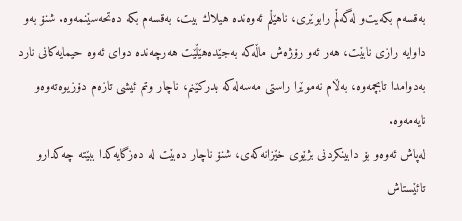به‌قسه‌م بكه‌یت‌و له‌گه‌ڵم رابوێری‌، ناهێڵم ئه‌وه‌نده‌ هیلاك بیت، به‌قسه‌م بكه‌ ده‌تحه‌سێنمه‌وه‌. شنۆ به‌و داوایه‌ رازی‌ نابێت، هه‌ر ئه‌و رۆژه‌ش ماڵه‌كه‌ به‌جێده‌هێڵێت هه‌رچه‌نده‌ دوای‌ ئه‌وه‌ حیمایه‌كانی‌ نارد به‌دوامدا تابچمه‌وه‌، به‌ڵام نه‌موێرا راستی‌ مه‌سه‌له‌كه‌ بدركێنم، ناچار وتم ئیشی‌ تازه‌م دۆزیوه‌ته‌وه‌‌و نایه‌مه‌وه‌.
له‌پاش ئه‌وه‌‌و بۆ دابینكردنی‌ بژێوی‌ خێزانه‌كه‌ی‌، شنۆ ناچار ده‌بێت له‌ ده‌زگایه‌كدا ببێته‌ چه‌كدار‌و تائێستاش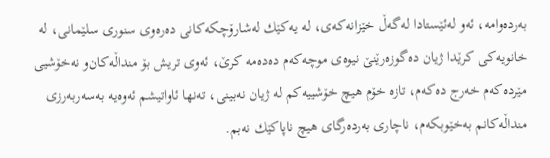به‌رده‌وامه‌، ئه‌و له‌ئێستادا له‌گه‌ڵ خێزانه‌كه‌ی‌، له‌ یه‌كێك له‌شارۆچكه‌كانی‌ ده‌ره‌وی‌ سنوری‌ سلێمانی‌، له‌ خانویه‌كی‌ كرێدا ژیان ده‌گوزه‌رێنێ‌ نیوه‌ی‌ موچه‌كه‌م ده‌ده‌مه‌ كرێ‌، ئه‌وی‌ تریش بۆ منداڵه‌كان‌و نه‌خۆشیی‌ مێرده‌كه‌م خه‌رج ده‌كه‌م، تازه‌ خۆم هیچ خۆشییه‌كم له‌ ژیان نه‌بینی‌، ته‌نها ئاواتیشم ئه‌وه‌یه‌ به‌سه‌ربه‌رزی‌ منداڵه‌كانم به‌خێوبكه‌م، ناچاری‌ به‌رده‌رگای‌ هیچ ناپاكێك نه‌بم.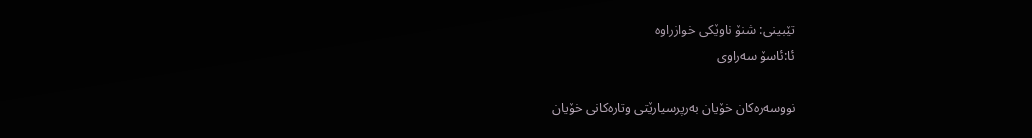تێبینی‌: شنۆ ناوێكی‌ خوازراوه‌
ئا:ئاسۆ سه‌راوی‌

نووسەرەکان خۆیان بەرپرسیارێتی وتارەکانی خۆیان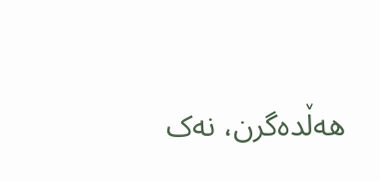هەڵدەگرن، نەک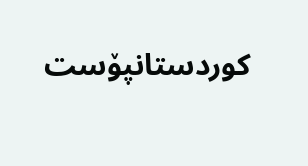کوردستانپۆست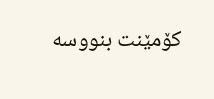کۆمێنت بنووسە